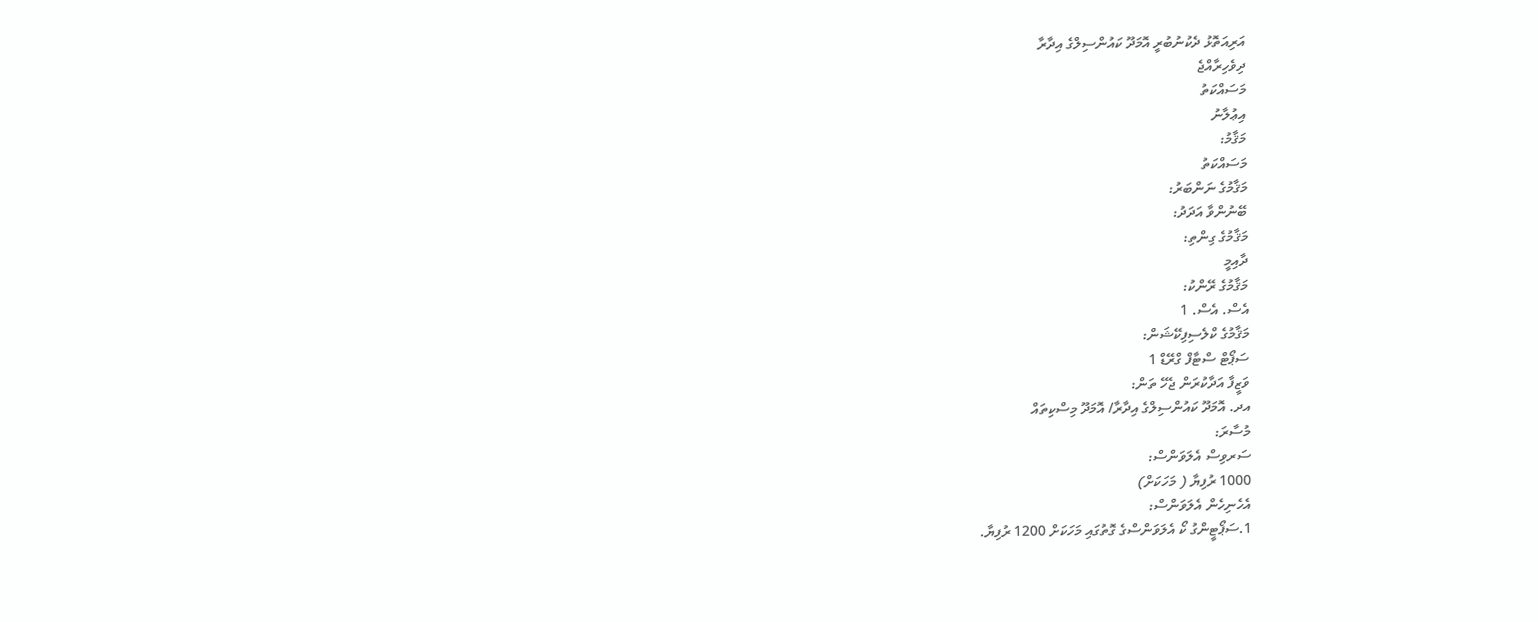އަރިއަތޮޅު ދެކުނުބުރީ އޮމަދޫ ކައުންސިލްގެ އިދާރާ
ދިވެހިރާއްޖެ
މަސައްކަތު
އިޢުލާނު
މަޤާމު:
މަސައްކަތު
މަޤާމުގެ ނަންބަރު:
ބޭނުންވާ އަދަދު:
މަޤާމުގެ ގިންތި:
ދާއިމީ
މަޤާމުގެ ރޭންކު:
އެސް. އެސް. 1
މަޤާމުގެ ކްލެސިފިކޭޝަން:
ސަޕޯޓް ސްޓާފް ގްރޭޑް 1
ވަޒީފާ އަދާކުރަން ޖެހޭ ތަން:
އދ. އޮމަދޫ ކައުންސިލްގެ އިދާރާ/ އޮމަދޫ މިސްކިތައް
މުސާރަ:
ސަރވިސް އެލަވަންސް:
1000 ރުފިޔާ ( މަހަކަށް)
އެހެނިހެން އެލަވަންސް:
1.ސަޕޯޓީންގު ކޯ އެލަވަންސްގެ ގޮތުގައި މަހަކަށް 1200 ރުފިޔާ.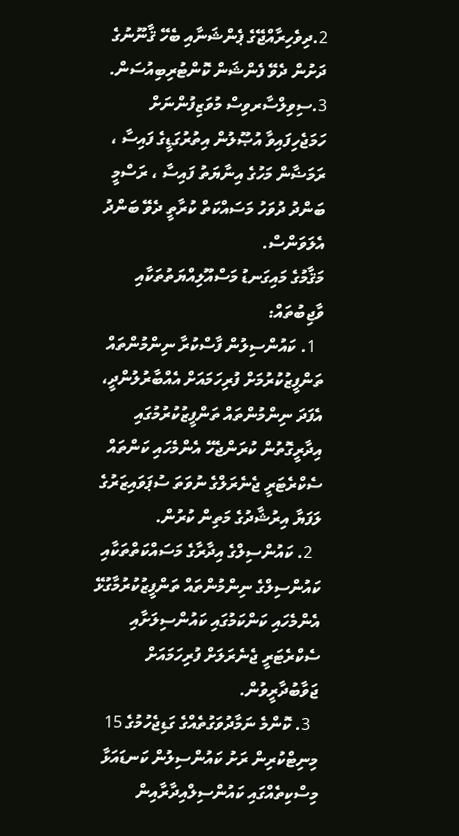2.ދިވެހިރާއްޖޭގެ ޕެންޝަނާއި ބެހޭ ޤާނޫނުގެ ދަށުން ދެވޭ ފެންޝަން ކޮންޓުރިބިއުސަން.
3.ސިވިލްސާރވިސް މުވަޒިފުންނަށް ހަމަޖެހިފައިވާ އުޞޫލުން އިތުރުގަޑީގެ ފައިސާ ، ރަމަޟާން މަހުގެ އިނާޔަތު ފައިސާ ، ރަސްމީ ބަންދު ދުވަހު މަސައްކަތް ކުރާތީ ދެވޭ ބަންދު އެލަވަންސް.
މަޤާމުގެ މައިގަނޑު މަސްއޫލިއްޔަތުތަކާއި ވާޖިބުތައް:
  1. ކައުންސިލުން ފާސްކުރާ ނިންމުންތައް ތަންފީޒުކުރުމަށް ފުރިހަމައަށް އެއްބާރުލުންދީ، އެފަދަ ނިންމުންތައް ތަންފީޒުކުރުމުގައި އިދާރީގޮތުން ކުރަންޖެހޭ އެންމެހައި ކަންތައް ސެކްރެޓަރީ ޖެނެރަލްގެ ނުވަތަ ސުޕަވައިޒަރުގެ ލަފަޔާ އިރުޝާދުގެ މަތިން ކުރުން.
  2. ކައުންސިލްގެ އިދާރާގެ މަސައްކަތްތަކާއި ކައުންސިލްގެ ނިންމުންތައް ތަންފީޒުކުރުމާގުޅޭ އެންމެހައި ކަންކަމުގައި ކައުންސިލަށާއި ސެކްރެޓަރީ ޖެނެރަލަށް ފުރިހަމައަށް ޖަވާބުދާރީވުން.
  3. ކޮންމެ ނަމާދުވަގުތެއްގެ ގަޑިޖެހުމުގެ 15 މިނިޓްކުރިން ރަށު ކައުންސިލުން ކަނޑައަޅާ މިސްކިތެއްގައި ކައުންސިލްއިދާރާއިން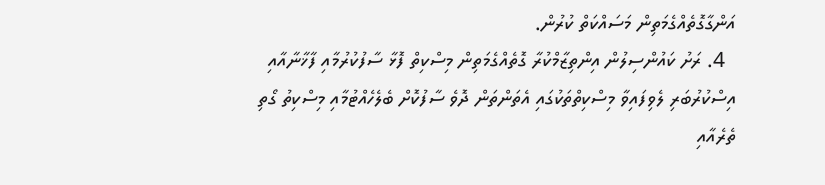އަންގާގޮތެއްގެމަތިން މަސައްކަތް ކުރުން.
  4. ރަށު ކައުންސިލުން އިންތިޒާމްކުރާ ގޮތެއްގެމަތިން މިސްކިތް ފޮޅާ ސާފުކުރުމާއި ފާޚާނާއާއި އިސްކުރުބަރި ލެވިފައިވާ މިސްކިތްތަކުގައި އެތަންތަން ދޮވެ ސާފުކޮށް ބެލެހެއްޓުމާއި މިސްކިތު ގޯތި ތެރެއާއި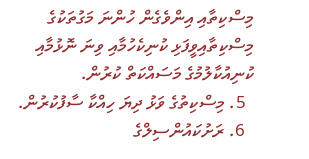މިސްކިތާއި އިންވެގެން ހުންނަ މަގުތަކުގެ މިސްކިތާއިވީފަޅި ކުނިކެހުމާއި ވިނަ ނޮޅުމާއި ކުނިއުކާލުމުގެ މަސައްކަތް ކުރުން.
  5. މިސްކިތުގެ ވަޅު ދިޔަ ހިއްކާ ސާފުކުރުން.
  6. ރަށުކައުންސިލްގެ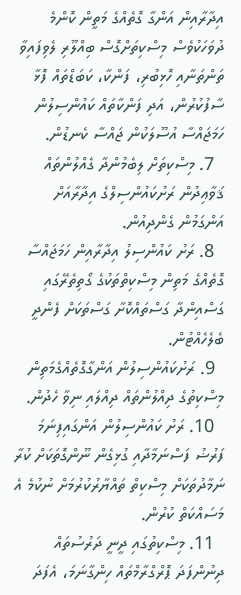އިދާރާއިން އަންގާ ގޮތެއްގެ މަތީން ކޮންމެ ދުވަހަކުވެސް މިސްކިތަށްގޮސް ބިއްލޫރި ލެވިފައިވާ ތަންތަނާއި ހޮޅިބުރި، ފަންކާ، ކަބަޑްތައް ފޮޅާ ސާފުކުރުން، އަދި ފަންކާތައް ކައުންސިލުން ހަމަޖައްސާ އުސޫލަކުން ޖައްސާ ކެނޑުން.
  7. މިސްކިތަށް ލިބެމުންދާ ގެއްލުންތައް ޤަވާޢިދުން ރަށުކައުންސިލްގެ އިދާރާއަށް އަންގަމުން ގެންދިއުން.
  8. ރަށު ކައުންސިލު އިދާރާއިން ހަމަޖައްސާ ގޮތެއްގެ މަތިން މިސްކިތްތަކުގެ ގޯތިތެރޭގައި ގަސްއިންދާ ގަސްތައްކޮށާ ގަސްތަކަށް ފެންދީ ބެލެހެއްޓުން.
  9. ރަށުކައުންސިލުން އަންގާގޮތެއްގެމަތިން މިސްކިތުގެ ދިއްލުންތައް ދިއްލައި ނިވާ ހެދުން.
  10. ރަށު ކައުންސިލުން އަންގައިފިނަމަ ފަރުޟު ފަސްނަމާދާއި ގުޅިގެން ނޫންގޮތަކަށް ކުރާ ނަމާދުތަކަށް މިސްކިތް ތައްޔާރުކުރުމަށް ނުކުމެ އެ މަސައްކަތް ކުރުން.
  11. މިސްކިތުގައި ދީނީ ދަރުސުތައް ދިނުންފަދަ ޕޮރްގްރާމްތައް ހިންގާނަމަ، އެފަދަ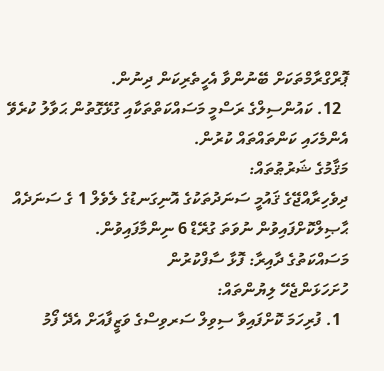ޕޮރްގްރާމްތަކަށް ބޭނުންވާ އެހީތެރިކަން ދިނުން.
  12. ކައުންސިލްގެ ރަސްމީ މަސައްކަތްތަކާއި ގުޅޭގޮތުން ޙަވާލު ކުރެވޭ އެންމެހައި ކަންތައްތައް ކުރުން.
މަޤާމުގެ ޝަރުޠުތައް:
ދިވެހިރާއްޖޭގެ ޤައުމީ ސަނަދުތަކުގެ އޮނިގަނޑުގެ ލެވެލް 1 ގެ ސަނަދެއް ޙާޞިލްކޮށްފައިވުން ނުވަތަ ގުރޭޑް 6 ނިންމާފައިވުން.
މަސައްކަތުގެ ދާއިރާ: ފޮޅާ ސާފްކުރުން
ހުށަހަޅަންޖެހޭ ލިޔުންތައް:
  1. ފުރިހަމަ ކޮށްފައިވާ ސިވިލް ސަރވިސްގެ ވަޒީފާއަށް އެދޭ ފޯމު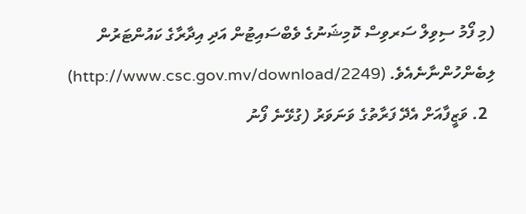(މި ފޯމު ސިވިލް ސަރވިސް ކޮމިޝަނުގެ ވެބްސައިޓުން އަދި އިދާރާގެ ކައުންޓަރުން ލިބެންހުންނާނެއެވެ. (http://www.csc.gov.mv/download/2249)
  2. ވަޒީފާއަށް އެދޭ ފަރާތުގެ ވަނަވަރު (ގުޅޭނެ ފޯނު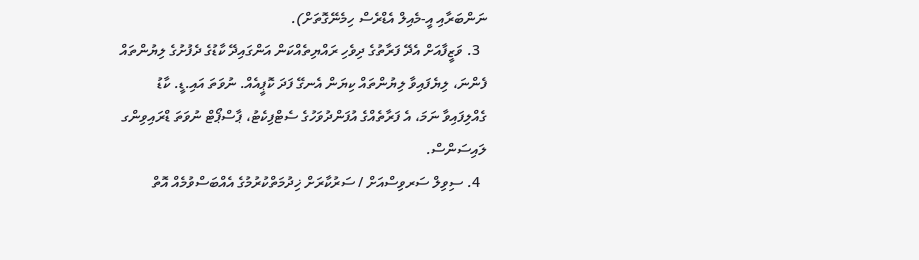ނަންބަރާއި އީ-މެއިލް އެޑްރެސް ހިމެނޭގޮތަށް).
  3. ވަޒީފާއަށް އެދޭ ފަރާތުގެ ދިވެހި ރައްޔިތެއްކަން އަންގައިދޭ ކާޑުގެ ދެފުށުގެ ލިޔުންތައް ފެންނަ، ލިޔެފައިވާ ލިޔުންތައް ކިޔަން އެނގޭ ފަދަ ކޮޕީއެއް. ނުވަތަ އައި.ޑީ. ކާޑު ގެއްލިފައިވާ ނަމަ، އެ ފަރާތެއްގެ އުފަންދުވަހުގެ ސެޓްފިކެޓު، ޕާސްޕޯޓް ނުވަތަ ޑްރައިވިންގ ލައިސަންސް.
  4. ސިވިލް ސަރވިސްއަށް / ސަރުކާރަށް ޚިދުމަތްކުރުމުގެ އެއްބަސްވުމެއް އޮތް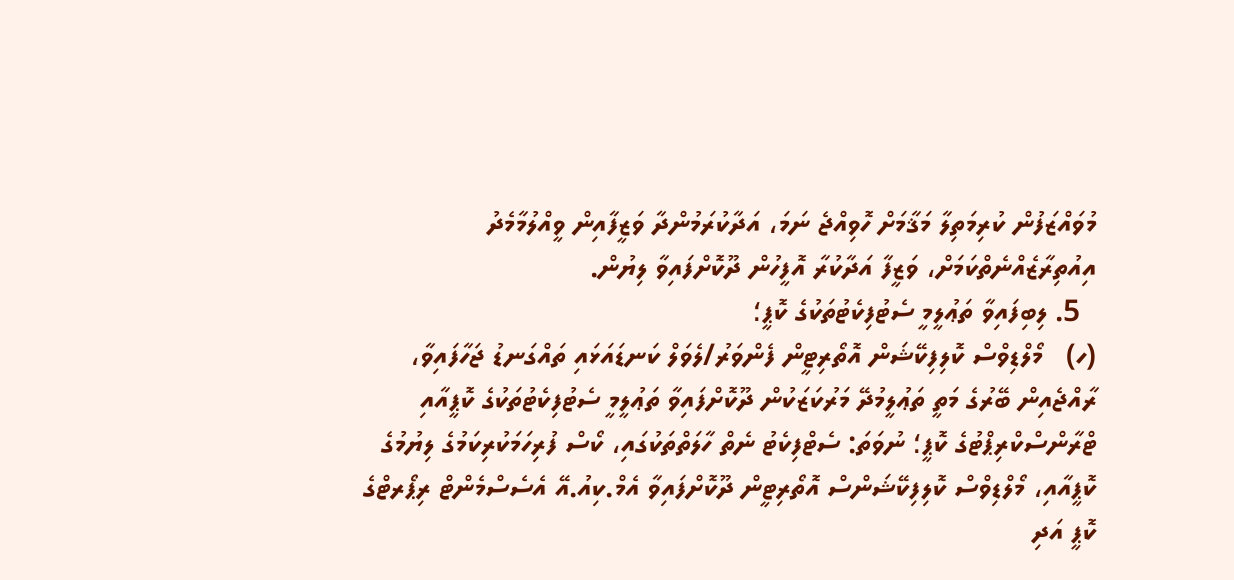މުވައްޒަފުން ކުރިމަތިލާ މަޤާމަށް ހޮވިއްޖެ ނަމަ، އަދާކުރަމުންދާ ވަޒީފާއިން ވީއްލުމާމެދު އިއުތިރާޒެއްނެތްކަމަށް، ވަޒީފާ އަދާކުރާ އޮފީހުން ދޫކޮށްފައިވާ ލިޔުން.
  5. ލިބިފައިވާ ތަޢުލީމީ ސެޓުފިކެޓުތަކުގެ ކޮޕީ؛
(ހ)   މޯލްޑިވްސް ކޮލިފިކޭޝަން އޮތޯރިޓީން ފެންވަރު/ލެވަލް ކަނޑައަޅައި ތައްގަނޑު ޖަހާފައިވާ، ރާއްޖެއިން ބޭރުގެ މަތީ ތަޢުލީމުދޭ މަރުކަޒަކުން ދޫކޮށްފައިވާ ތަޢުލީމީ ސެޓުފިކެޓުތަކުގެ ކޮޕީއާއި ޓްރާންސްކްރިޕްޓުގެ ކޮޕީ؛ ނުވަތަ: ސެޓްފިކެޓު ނެތް ހާލަތްތަކުގައި، ކޯސް ފުރިހަމަކުރިކަމުގެ ލިޔުމުގެ ކޮޕީއާއި، މޯލްޑިވްސް ކޮލިފިކޭޝަންސް އޮތޯރިޓީން ދޫކޮށްފައިވާ އެމް.ކިއު.އޭ އެސެސްމެންޓް ރިޕޯރޓްގެ ކޮޕީ އަދި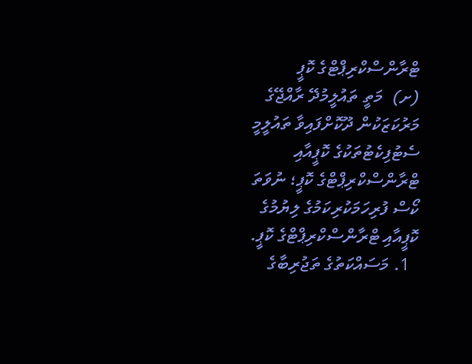ޓްރާންސްކްރިޕްޓްގެ ކޮޕީ
(ށ)  މަތީ ތައުލީމުދޭ ރާއްޖޭގެ މަރުކަޒަކުން ދޫކޮށްފައިވާ ތައުލީމީ ސެޓުފިކެޓުތަކުގެ ކޮޕީއާއި ޓްރާންސްކްރިޕްޓްގެ ކޮޕީ؛ ނުވަތަ ކޯސް ފުރިހަމަކުރިކަމުގެ ލިޔުމުގެ ކޮޕީއާއި ޓްރާންސްކްރިޕްޓްގެ ކޮޕީ.
  1. މަސައްކަތުގެ ތަޖުރިބާގެ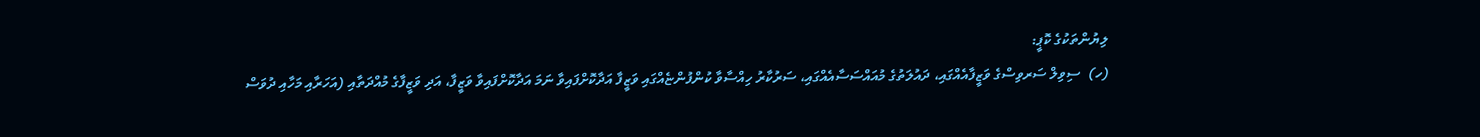ލިޔުންތަކުގެ ކޮޕީ:
(ހ)  ސިވިލް ސަރވިސްގެ ވަޒީފާއެއްގައި، ދައުލަތުގެ މުއައްސަސާއެއްގައި، ސަރުކާރު ހިއްސާވާ ކުންފުންޏެއްގައި ވަޒީފާ އަދާކޮށްފައިވާ ނަމަ އަދާކޮށްފައިވާ ވަޒީފާ، އަދި ވަޒީފާގެ މުއްދަތާއި (އަހަރާއި މަހާއި ދުވަސް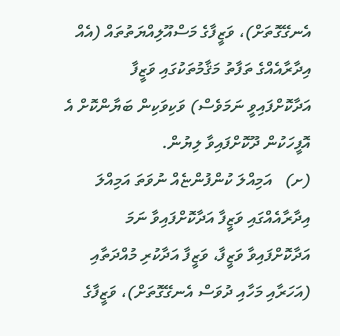އެނގޭގޮތަށް)، ވަޒީފާގެ މަސްއޫލިއްޔަތުތައް (އެއް އިދާރާއެއްގެ ތަފާތު މަޤާމުތަކުގައި ވަޒީފާ އަދާކޮށްފައިވީ ނަމަވެސް) ވަކިވަކިން ބަޔާންކޮށް އެ އޮފީހަކުން ދޫކޮށްފައިވާ ލިޔުން.
(ށ)   އަމިއްލަ ކުންފުންޏެއް ނުވަތަ އަމިއްލަ އިދާރާއެއްގައި ވަޒީފާ އަދާކޮށްފައިވާ ނަމަ އަދާކޮށްފައިވާ ވަޒީފާ، ވަޒީފާ އަދާކުރި މުއްދަތާއި (އަހަރާއި މަހާއި ދުވަސް އެނގޭގޮތަށް)، ވަޒީފާގެ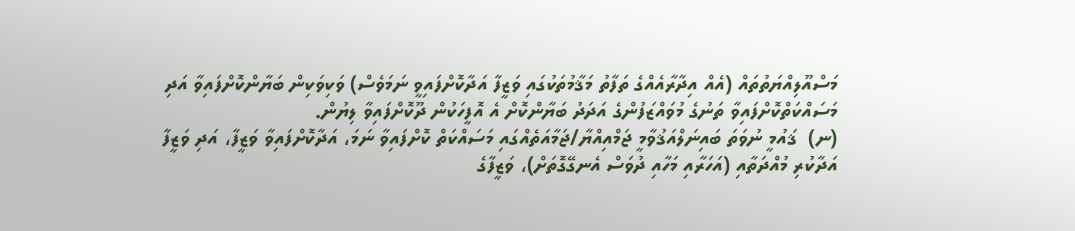މަސްއޫލިއްޔަތުތައް (އެއް އިދާރާއެއްގެ ތަފާތު މަޤާމުތަކުގައި ވަޒީފާ އަދާކޮށްފައިވީ ނަމަވެސް) ވަކިވަކިން ބަޔާންކޮށްފައިވާ އަދި މަސައްކަތްކޮށްފައިވާ ތަނުގެ މުވައްޒަފުންގެ އަދަދު ބަޔާންކޮށް އެ އޮފީހަކުން ދޫކޮށްފައިވާ ލިޔުން.
(ނ)  ޤައުމީ ނުވަތަ ބައިނަލްއަޤުވާމީ ޖަމްއިއްޔާ/ޖަމާއަތެއްގައި މަސައްކަތް ކޮށްފައިވާ ނަމަ، އަދާކޮށްފައިވާ ވަޒީފާ، އަދި ވަޒީފާ އަދާކުރި މުއްދަތާއި (އަހަރާއި މަހާއި ދުވަސް އެނގޭގޮތަށް)، ވަޒީފާގެ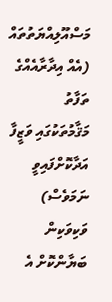މަސްއޫލިއްޔަތުތައް (އެއް އިދާރާއެއްގެ ތަފާތު މަޤާމުތަކުގައި ވަޒީފާ އަދާކޮށްފައިވީ ނަމަވެސް) ވަކިވަކިން ބަޔާންކޮށް އެ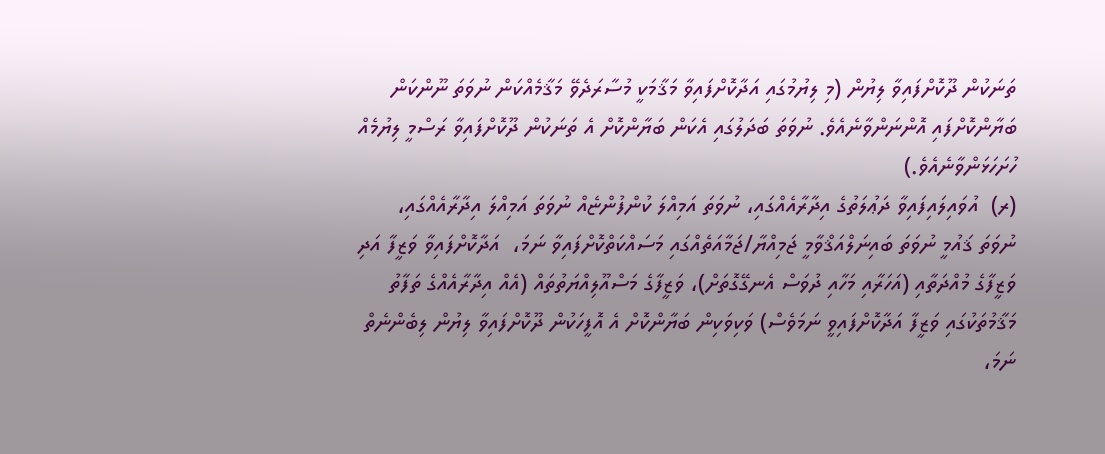ތަނަކުން ދޫކޮށްފައިވާ ލިޔުން (މި ލިޔުމުގައި އަދާކޮށްފައިވާ މަޤާމަކީ މުސާރަދެވޭ މަޤާމެއްކަން ނުވަތަ ނޫންކަން ބަޔާންކޮށްފައި އޮންނަންވާނެއެވެ. ނުވަތަ ބަދަލުގައި އެކަން ބަޔާންކޮށް އެ ތަނަކުން ދޫކޮށްފައިވާ ރަސްމީ ލިޔުމެއް ހުށަހަޅަންވާނެއެވެ.)
(ރ)  އުވައިލައިފައިވާ ދަޢުލަތުގެ އިދާރާއެއްގައި، ނުވަތަ އަމިއްލަ ކުންފުންޏެއް ނުވަތަ އަމިއްލަ އިދާރާއެއްގައި، ނުވަތަ ޤައުމީ ނުވަތަ ބައިނަލްއަޤްވާމީ ޖަމިއްޔާ/ޖަމާއަތެއްގައި މަސައްކަތްކޮށްފައިވާ ނަމަ،  އަދާކޮށްފައިވާ ވަޒީފާ އަދި ވަޒީފާގެ މުއްދަތާއި (އަހަރާއި މަހާއި ދުވަސް އެނގޭގޮތަށް)، ވަޒީފާގެ މަސްއޫލިއްޔަތުތައް (އެއް އިދާރާއެއްގެ ތަފާތު މަޤާމުތަކުގައި ވަޒީފާ އަދާކޮށްފައިވީ ނަމަވެސް) ވަކިވަކިން ބަޔާންކޮށް އެ އޮފީހަކުން ދޫކޮށްފައިވާ ލިޔުން ލިބެންނެތް ނަމަ،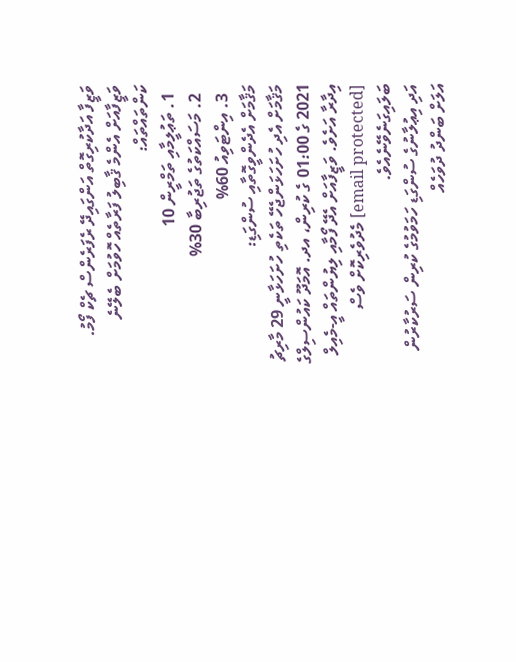ވަޒީފާ އަދާކުރިގޮތް އަންގައިދޭ ރެފަރެންސް ޗެކް ފޯމު.
ވަޒީފާއަށް އެންމެ ޤާބިލު ފަރާތެއް ހޮވުމަށް ބެލޭނެ ކަންތައްތައް:
  1. ތަޢުލީމާއި ތަމްރީން 10
  2. މަސައްކަތުގެ ތަޖުރިބާ 30%
  3. އިންޓަވިއު 60%
މަޤާމަށް އެދެންވީގޮތާއި ސުންގަޑި:
މަޤާމަށް އެދި ހުށަހަޅަންޖެހޭ ތަކެތި ހުށަހަޅާނީ 29 މާރިޗު 2021 ގެ 01:00 ގެ ކުރިން، އދ. އޮމަދޫ ކައުންސިލްގެ އިދާރާ އަށެވެ. ވަޒީފާއަށް އެދޭ ފޯމާއި ލިޔުންތައް އީ-މެއިލް [email protected] މެދުވެރިކޮށް ވެސް ބަލައިގަނެވޭނެއެވެ.
އަދި އިޢުލާނުގެ ސުންގަޑި ހަމަވުމުގެ ކުރިން ސަރުކާރުން އަލަށް ބަންދު ދުވަހެއް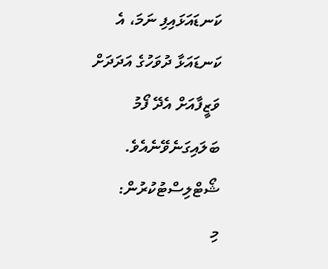ކަނޑައަޅައިފި ނަމަ، އެ ކަނޑައަޅާ ދުވަހުގެ އަދަދަށް ވަޒީފާއަށް އެދޭ ފޯމު ބަލައިގަނެވޭނެއެވެ.
ޝޯޓްލިސްޓުކުރުން:
މި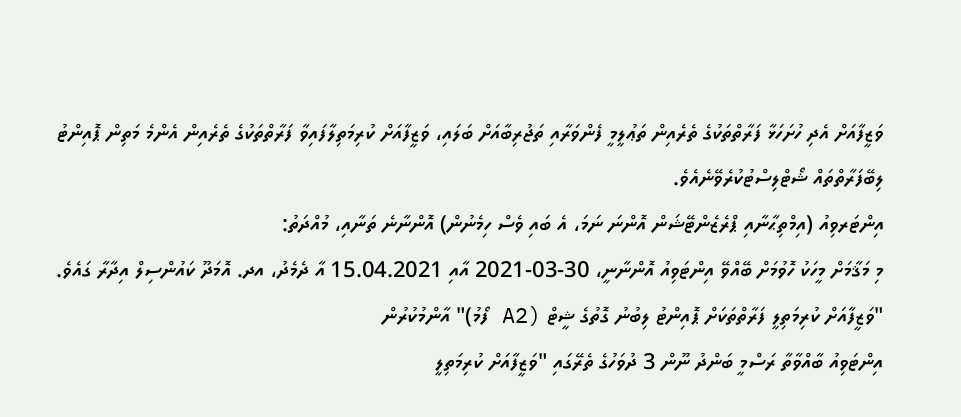ވަޒީފާއަށް އެދި ހުށަހަޅާ ފަރާތްތަކުގެ ތެރެއިން ތަޢުލީމީ ފެންވަރާއި ތަޖުރިބާއަށް ބަލައި، ވަޒީފާއަށް ކުރިމަތިލާފައިވާ ފަރާތްތަކުގެ ތެރެއިން އެންމެ މަތިން ޕޮއިންޓު ލިބޭފަރާތްތައް ޝޯޓްލިސްޓުކުރެވޭނެއެވެ.
އިންޓަރވިއު (އިމްތިޙާނާއި ޕްރެޒެންޓޭޝަން އޮންނަ ނަމަ، އެ ބައި ވެސް ހިމެނުން) އޮންނާނެ ތަނާއި، މުއްދަތު:
މި މަޤާމަށް މީހަކު ހޮވުމަށް ބޭއްވޭ އިންޓަވިއު އޮންނާނީ، 30-03-2021 އާއި 15.04.2021 އާ ދެމެދު، އދ. އޮމަދޫ ކައުންސިލް އިދާރާ ގައެވެ.
"ވަޒީފާއަށް ކުރިމަތިލީ ފަރާތްތަކަށް ޕޮއިންޓު ލިބުނު ގޮތުގެ ޝީޓް (A2 ފޯމު)" އާންމުކުރުން
އިންޓަވިއު ބާއްވާތާ ރަސްމީ ބަންދު ނޫން 3 ދުވަހުގެ ތެރޭގައި "ވަޒީފާއަށް ކުރިމަތިލީ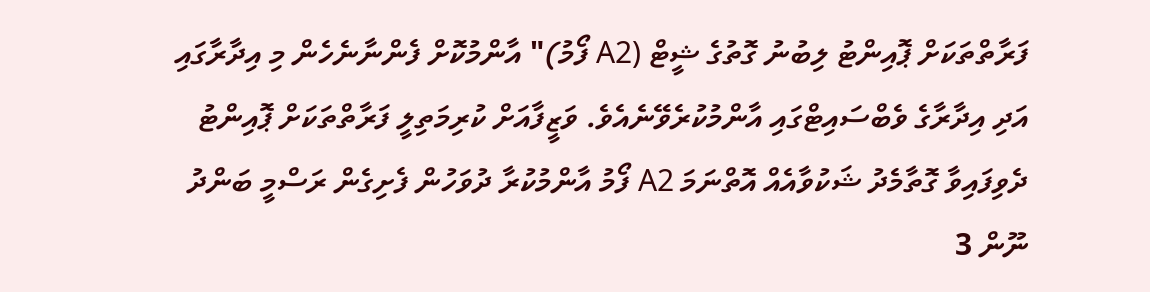ފަރާތްތަކަށް ޕޮއިންޓު ލިބުނު ގޮތުގެ ޝީޓް (A2 ފޯމު)" އާންމުކޮށް ފެންނާނެހެން މި އިދާރާގައި އަދި އިދާރާގެ ވެބްސައިޓްގައި އާންމުކުރެވޭނެއެވެ. ވަޒީފާއަށް ކުރިމަތިލީ ފަރާތްތަކަށް ޕޮއިންޓު ދެވިފައިވާ ގޮތާމެދު ޝަކުވާއެއް އޮތްނަމަ A2 ފޯމު އާންމުކުރާ ދުވަހުން ފެށިގެން ރަސްމީ ބަންދު ނޫން 3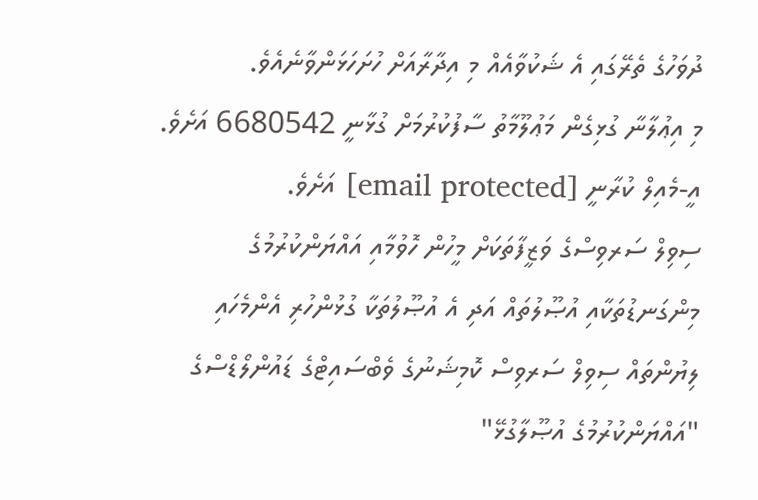ދުވަހުގެ ތެރޭގައި އެ ޝަކުވާއެއް މި އިދާރާއަށް ހުށަހަޅަންވާނެއެވެ.
މި އިޢުލާނާ ގުޅިގެން މަޢުލޫމާތު ސާފުކުރުމަށް ގުޅާނީ 6680542 އަށެވެ. އީ-މެއިލް ކުރާނީ [email protected] އަށެވެ.
ސިވިލް ސަރވިސްގެ ވަޒީފާތަކަށް މީހުން ހޮވުމާއި އައްޔަންކުރުމުގެ މިންގަނޑުތަކާއި އުޞޫލުތައް އަދި އެ އުޞޫލުތަކާ ގުޅުންހުރި އެންމެހައި ލިޔުންތައް ސިވިލް ސަރވިސް ކޮމިޝަނުގެ ވެބްސައިޓްގެ ޑައުންލޯޑްސްގެ "އައްޔަންކުރުމުގެ އުޞޫލާގުޅޭ"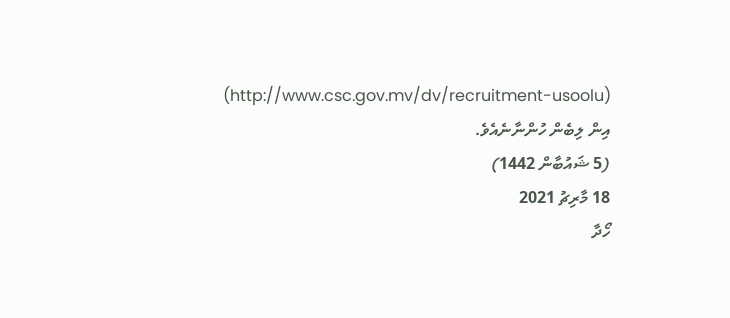(http://www.csc.gov.mv/dv/recruitment-usoolu) އިން ލިބެން ހުންނާނެއެވެ.
(5 ޝައުބާން 1442)
18 މާރިޗު 2021
ހޯދާ